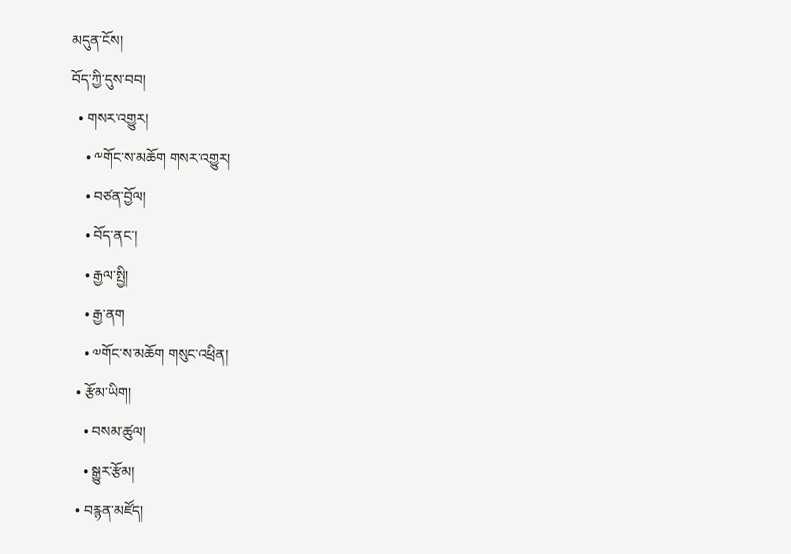མདུན་ངོས།
བོད་ཀྱི་དུས་བབ།
  • གསར་འགྱུར།
    • ༸གོང་ས་མཆོག གསར་འགྱུར།
    • བཙན་བྱོལ།
    • བོད་ནང་།
    • རྒྱལ་སྤྱི།
    • རྒྱ་ནག
    • ༧གོང་ས་མཆོག གསུང་འཕྲིན།
  • རྩོམ་ཡིག།
    • བསམ་ཚུལ།
    • སྒྱུར་རྩོམ།
  • བརྙན་མཛོད།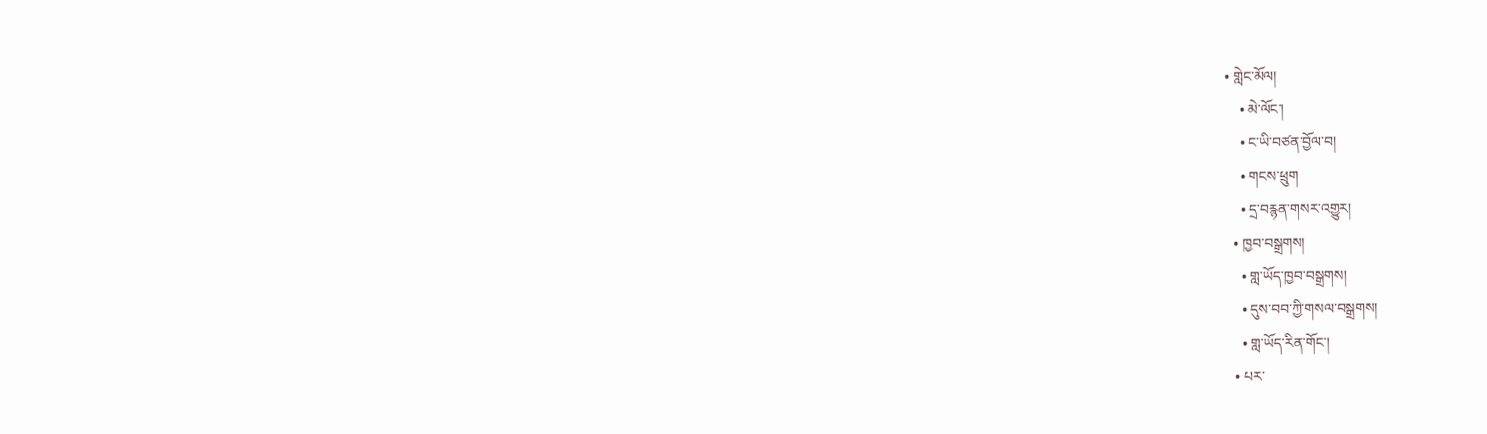• གླེང་མོལ།
    • མེ་ལོང་།
    • ང་ཡི་བཙན་བྱོལ་བ།
    • གངས་ཕྲུག
    • དྲ་བརྙན་གསར་འགྱུར།
  • ཁྱབ་བསྒྲགས།
    • གླ་ཡོད་ཁྱབ་བསྒྲགས།
    • དུས་བབ་ཀྱི་གསལ་བསྒྲགས།
    • གླ་ཡོད་རིན་གོང་།
  • པར་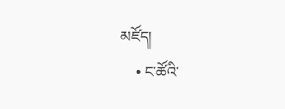མཛོད།
    • ང་ཚོའི་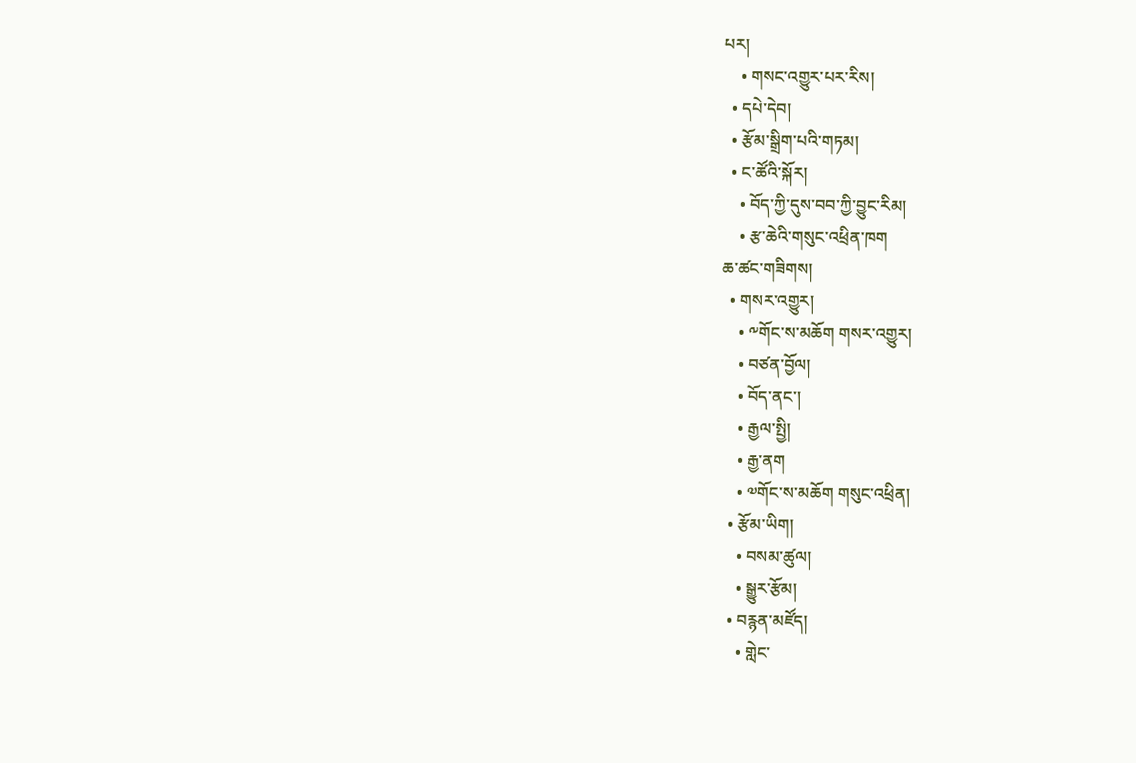པར།
    • གསང་འགྱུར་པར་རིས།
  • དཔེ་དེབ།
  • རྩོམ་སྒྲིག་པའི་གཏམ།
  • ང་ཚོའི་སྐོར།
    • བོད་ཀྱི་དུས་བབ་ཀྱི་བྱུང་རིམ།
    • རྩ་ཆེའི་གསུང་འཕྲིན་ཁག
ཆ་ཚང་གཟིགས།
  • གསར་འགྱུར།
    • ༸གོང་ས་མཆོག གསར་འགྱུར།
    • བཙན་བྱོལ།
    • བོད་ནང་།
    • རྒྱལ་སྤྱི།
    • རྒྱ་ནག
    • ༧གོང་ས་མཆོག གསུང་འཕྲིན།
  • རྩོམ་ཡིག།
    • བསམ་ཚུལ།
    • སྒྱུར་རྩོམ།
  • བརྙན་མཛོད།
    • གླེང་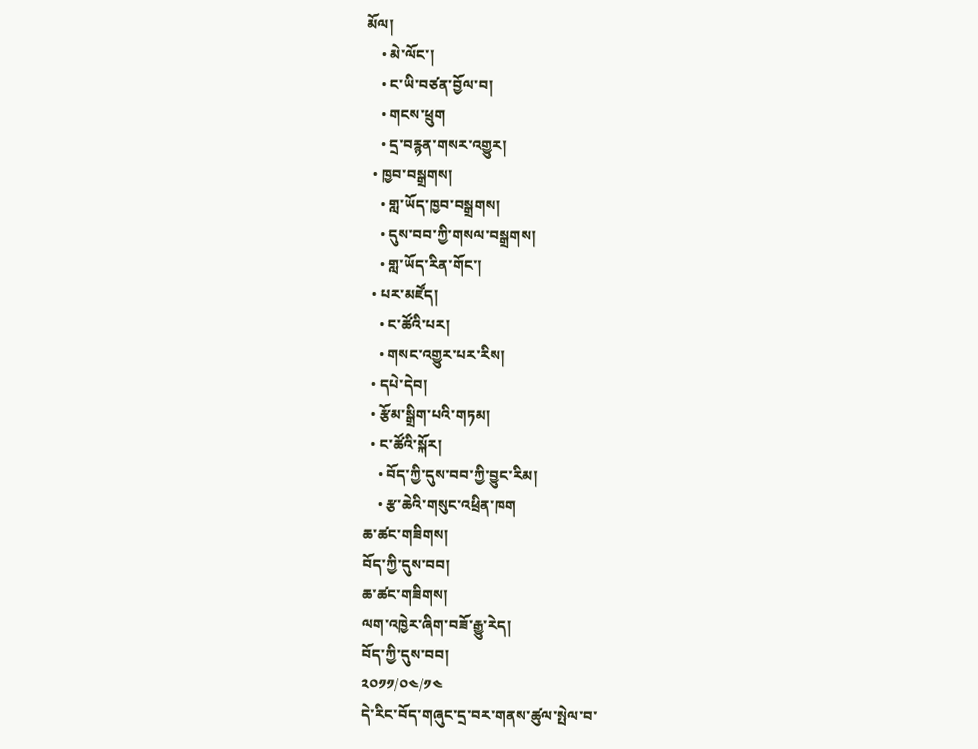མོལ།
    • མེ་ལོང་།
    • ང་ཡི་བཙན་བྱོལ་བ།
    • གངས་ཕྲུག
    • དྲ་བརྙན་གསར་འགྱུར།
  • ཁྱབ་བསྒྲགས།
    • གླ་ཡོད་ཁྱབ་བསྒྲགས།
    • དུས་བབ་ཀྱི་གསལ་བསྒྲགས།
    • གླ་ཡོད་རིན་གོང་།
  • པར་མཛོད།
    • ང་ཚོའི་པར།
    • གསང་འགྱུར་པར་རིས།
  • དཔེ་དེབ།
  • རྩོམ་སྒྲིག་པའི་གཏམ།
  • ང་ཚོའི་སྐོར།
    • བོད་ཀྱི་དུས་བབ་ཀྱི་བྱུང་རིམ།
    • རྩ་ཆེའི་གསུང་འཕྲིན་ཁག
ཆ་ཚང་གཟིགས།
བོད་ཀྱི་དུས་བབ།
ཆ་ཚང་གཟིགས།
ལག་འཁྱེར་ཞིག་བཟོ་རྒྱུ་རེད།
བོད་ཀྱི་དུས་བབ།
༢༠༡༡/༠༤/༡༤
དེ་རིང་བོད་གཞུང་དྲ་བར་གནས་ཚུལ་སྤེལ་བ་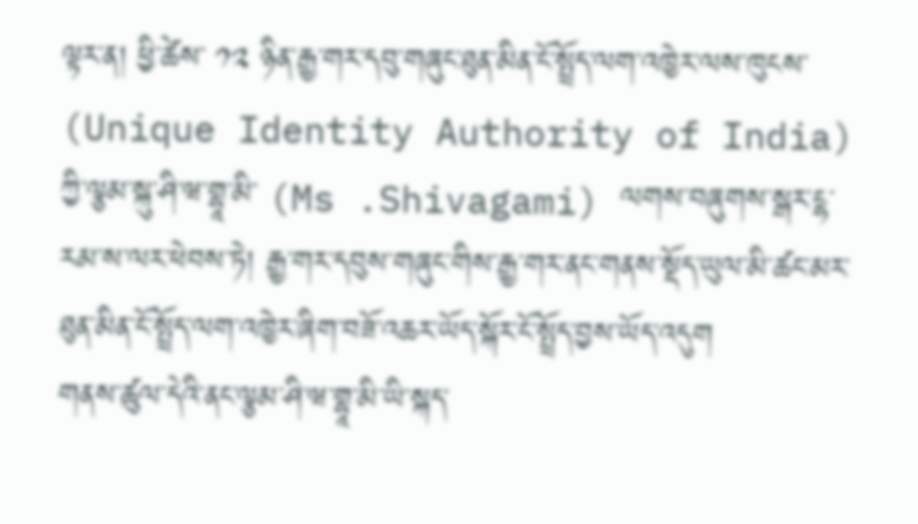ལྟར་ན། ཕྱི་ཚེས་ ༡༢ ཉིན་རྒྱ་གར་དབུ་གཞུང་ཐུན་མིན་ངོ་སྤྲོད་ལག་འཁྱེར་ལས་ཁུངས་ (Unique Identity Authority of India) ཀྱི་ལྕམ་སྐུ་ཤི་ཝ་གྷཱ་མི་ (Ms .Shivagami) ལགས་བཞུགས་སྒར་ངྷ་རམ་ས་ལར་ཕེབས་ཏེ། རྒྱ་གར་དབུས་གཞུང་གིས་རྒྱ་གར་ནང་གནས་སྡོད་ཡུལ་མི་ཚང་མར་ཐུན་མིན་ངོ་སྤྲོད་ལག་འཁྱེར་ཞིག་བཟོ་འཆར་ཡོད་སྐོར་ངོ་སྤྲོད་བྱས་ཡོད་འདུག
གནས་ཚུལ་དེའི་ནང་ལྕམ་ཤི་ཝ་གྷཱ་མི་ཡི་སྐད་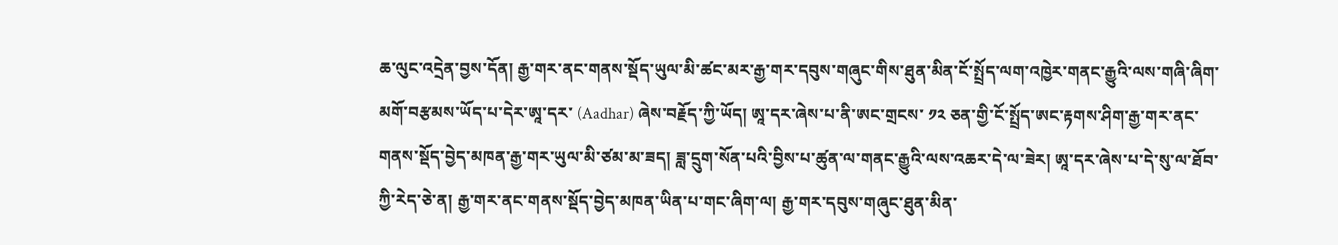ཆ་ལུང་འདྲེན་བྱས་དོན། རྒྱ་གར་ནང་གནས་སྡོད་ཡུལ་མི་ཚང་མར་རྒྱ་གར་དབུས་གཞུང་གིས་ཐུན་མིན་ངོ་སྤྲོད་ལག་འཁྱེར་གནང་རྒྱུའི་ལས་གཞི་ཞིག་མགོ་བརྩམས་ཡོད་པ་དེར་ཨཱ་དར་ (Aadhar) ཞེས་བརྗོད་ཀྱི་ཡོད། ཨཱ་དར་ཞེས་པ་ནི་ཨང་གྲངས་ ༡༢ ཅན་གྱི་ངོ་སྤྲོད་ཨང་རྟགས་ཤིག་རྒྱ་གར་ནང་གནས་སྡོད་བྱེད་མཁན་རྒྱ་གར་ཡུལ་མི་ཙམ་མ་ཟད། ཟླ་དྲུག་སོན་པའི་བྱིས་པ་ཚུན་ལ་གནང་རྒྱུའི་ལས་འཆར་དེ་ལ་ཟེར། ཨཱ་དར་ཞེས་པ་དེ་སུ་ལ་ཐོབ་ཀྱི་རེད་ཅེ་ན། རྒྱ་གར་ནང་གནས་སྡོད་བྱེད་མཁན་ཡིན་པ་གང་ཞིག་ལ། རྒྱ་གར་དབུས་གཞུང་ཐུན་མིན་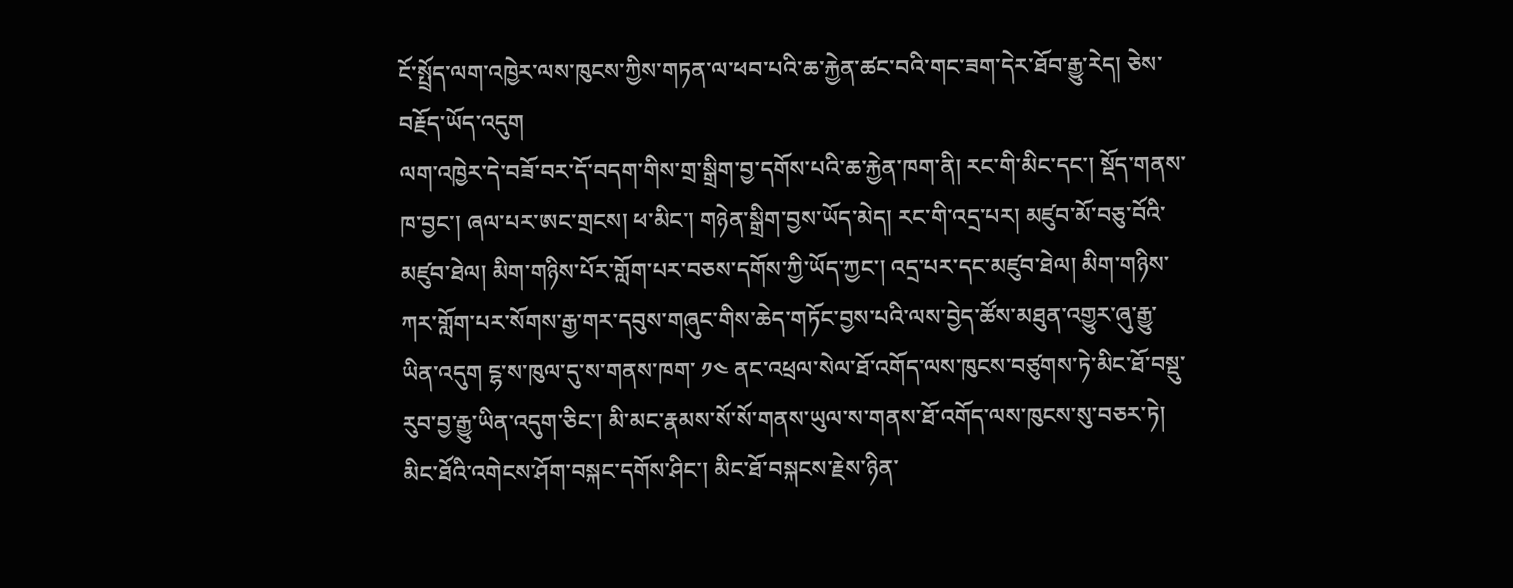ངོ་སྤྲོད་ལག་འཁྱེར་ལས་ཁུངས་ཀྱིས་གཏན་ལ་ཕབ་པའི་ཆ་རྐྱེན་ཚང་བའི་གང་ཟག་དེར་ཐོབ་རྒྱུ་རེད། ཅེས་བརྗོད་ཡོད་འདུག
ལག་འཁྱེར་དེ་བཟོ་བར་དོ་བདག་གིས་གྲ་སྒྲིག་བྱ་དགོས་པའི་ཆ་རྐྱེན་ཁག་ནི། རང་གི་མིང་དང་། སྡོད་གནས་ཁ་བྱང་། ཞལ་པར་ཨང་གྲངས། ཕ་མིང་། གཉེན་སྒྲིག་བྱས་ཡོད་མེད། རང་གི་འདྲ་པར། མཛུབ་མོ་བཅུ་བོའི་མཛུབ་ཐེལ། མིག་གཉིས་པོར་གློག་པར་བཅས་དགོས་ཀྱི་ཡོད་ཀྱང་། འདྲ་པར་དང་མཛུབ་ཐེལ། མིག་གཉིས་ཀར་གློག་པར་སོགས་རྒྱ་གར་དབུས་གཞུང་གིས་ཆེད་གཏོང་བྱས་པའི་ལས་བྱེད་ཚོས་མཐུན་འགྱུར་ཞུ་རྒྱུ་ཡིན་འདུག ངྷ་ས་ཁུལ་དུ་ས་གནས་ཁག་ ༡༤ ནང་འཕྲལ་སེལ་ཐོ་འགོད་ལས་ཁུངས་བཙུགས་ཏེ་མིང་ཐོ་བསྡུ་རུབ་བྱ་རྒྱུ་ཡིན་འདུག་ཅིང་། མི་མང་རྣམས་སོ་སོ་གནས་ཡུལ་ས་གནས་ཐོ་འགོད་ལས་ཁུངས་སུ་བཅར་ཏེ། མིང་ཐོའི་འགེངས་ཤོག་བསྐང་དགོས་ཤིང་། མིང་ཐོ་བསྐངས་རྗེས་ཉིན་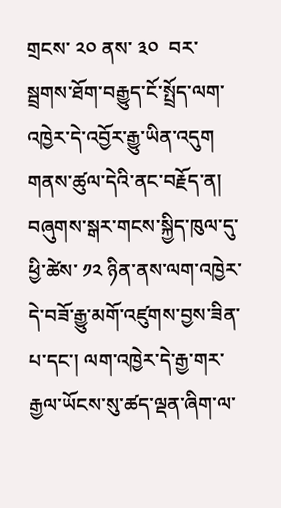གྲངས་ ༢༠ ནས་ ༣༠  བར་སྦྲགས་ཐོག་བརྒྱུད་ངོ་སྤྲོད་ལག་འཁྱེར་དེ་འབྱོར་རྒྱུ་ཡིན་འདུག
གནས་ཚུལ་དེའི་ནང་བརྗོད་ན། བཞུགས་སྒར་གངས་སྐྱིད་ཁུལ་དུ་ཕྱི་ཚེས་ ༡༢ ཉིན་ནས་ལག་འཁྱེར་དེ་བཟོ་རྒྱུ་མགོ་འཛུགས་བྱས་ཟིན་པ་དང་། ལག་འཁྱེར་དེ་རྒྱ་གར་རྒྱལ་ཡོངས་སུ་ཚད་ལྡན་ཞིག་ལ་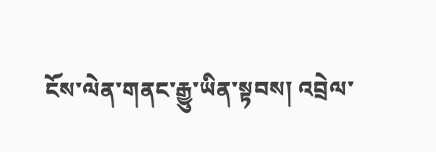ངོས་ལེན་གནང་རྒྱུ་ཡིན་སྟབས། འབྲེལ་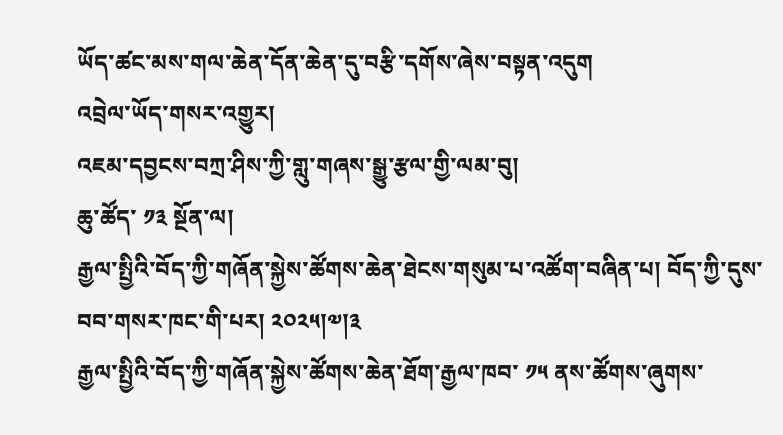ཡོད་ཚང་མས་གལ་ཆེན་དོན་ཆེན་དུ་བརྩི་དགོས་ཞེས་བསྟན་འདུག
འབྲེལ་ཡོད་གསར་འགྱུར།
འཇམ་དབྱངས་བཀྲ་ཤིས་ཀྱི་གླུ་གཞས་སྒྱུ་རྩལ་གྱི་ལམ་བུ།
ཆུ་ཚོད་ ༡༣ སྔོན་ལ།
རྒྱལ་སྤྱིའི་བོད་ཀྱི་གཞོན་སྐྱེས་ཚོགས་ཆེན་ཐེངས་གསུམ་པ་འཚོག་བཞིན་པ། བོད་ཀྱི་དུས་བབ་གསར་ཁང་གི་པར། ༢༠༢༥།༧།༣
རྒྱལ་སྤྱིའི་བོད་ཀྱི་གཞོན་སྐྱེས་ཚོགས་ཆེན་ཐོག་རྒྱལ་ཁབ་ ༡༥ ནས་ཚོགས་ཞུགས་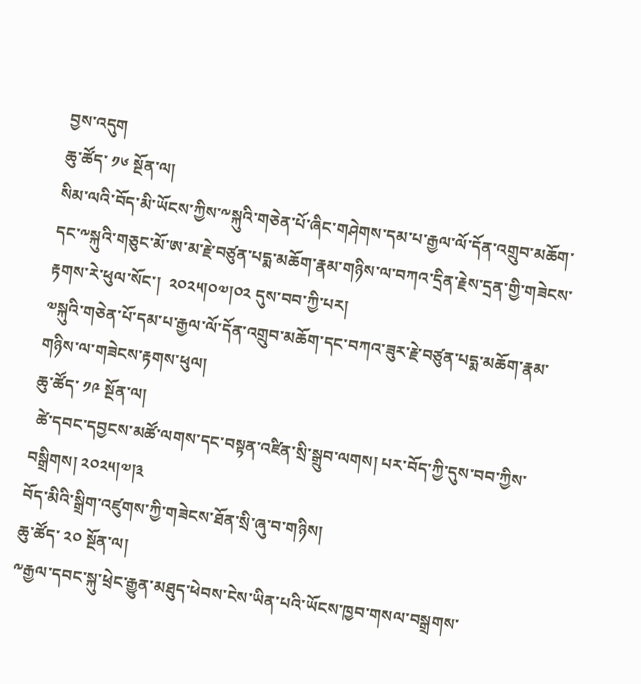བྱས་འདུག
ཆུ་ཚོད་ ༡༦ སྔོན་ལ།
སིམ་ལའི་བོད་མི་ཡོངས་ཀྱིས་༸སྐུའི་གཅེན་པོ་ཞིང་གཤེགས་དམ་པ་རྒྱལ་ལོ་དོན་འགྲུབ་མཆོག་དང་༸སྐུའི་གཅུང་མོ་ཨ་མ་རྗེ་བཙུན་པདྨ་མཆོག་རྣམ་གཉིས་ལ་བཀའ་དྲིན་རྗེས་དྲན་གྱི་གཟེངས་རྟགས་རེ་ཕུལ་སོང་།  ༢༠༢༥།༠༧།༠༢ དུས་བབ་ཀྱི་པར།
༧སྐུའི་གཅེན་པོ་དམ་པ་རྒྱལ་ལོ་དོན་འགྲུབ་མཆོག་དང་བཀའ་ཟུར་རྗེ་བཙུན་པདྨ་མཆོག་རྣམ་གཉིས་ལ་གཟེངས་རྟགས་ཕུལ།
ཆུ་ཚོད་ ༡༩ སྔོན་ལ།
 ཚེ་དབང་དབྱངས་མཚོ་ལགས་དང་བསྟན་འཛིན་སྲི་སྒྲུབ་ལགས། པར་བོད་ཀྱི་དུས་བབ་ཀྱིས་བསྒྲིགས། ༢༠༢༥།༧།༣
བོད་མིའི་སྒྲིག་འཛུགས་ཀྱི་གཟེངས་ཐོན་སྲི་ཞུ་བ་གཉིས།
ཆུ་ཚོད་ ༢༠ སྔོན་ལ།
༸རྒྱལ་དབང་སྐུ་ཕྲེང་རྒྱུན་མཐུད་ཕེབས་ངེས་ཡིན་པའི་ཡོངས་ཁྱབ་གསལ་བསྒྲགས་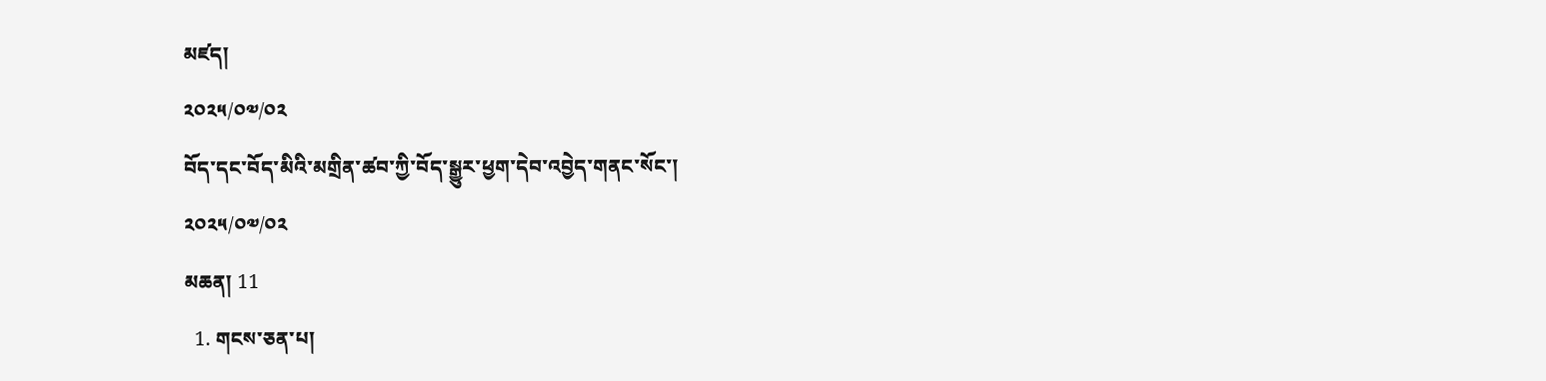མཛད།
༢༠༢༥/༠༧/༠༢
བོད་དང་བོད་མིའི་མགྲིན་ཚབ་ཀྱི་བོད་སྒྱུར་ཕྱག་དེབ་འབྱེད་གནང་སོང་།
༢༠༢༥/༠༧/༠༢
མཆན། 11
  1. གངས་ཅན་པ།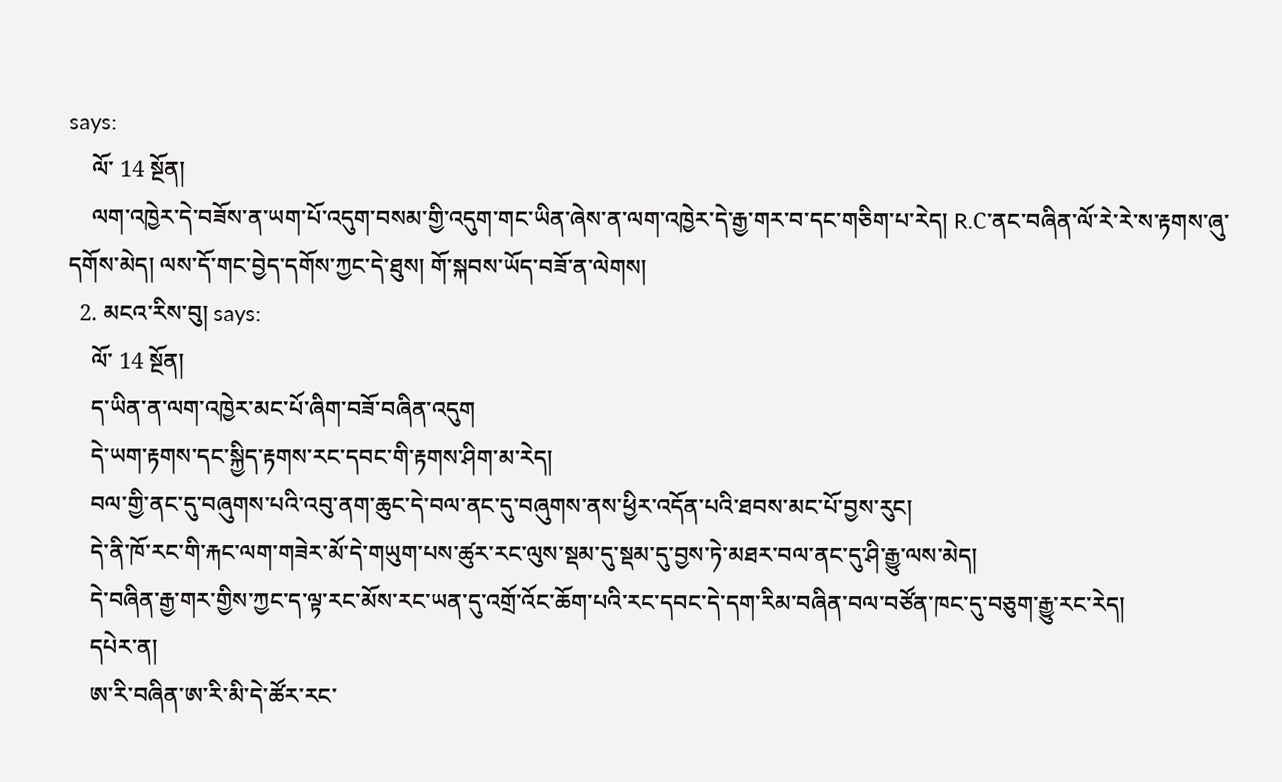says:
    ལོ་ 14 སྔོན།
    ལག་འཁྱེར་དེ་བཟོས་ན་ཡག་པོ་འདུག་བསམ་གྱི་འདུག་གང་ཡིན་ཞེས་ན་ལག་འཁྱེར་དེ་རྒྱ་གར་བ་དང་གཅིག་པ་རེད། R.C་ནང་བཞིན་ལོ་རེ་རེ་ས་རྟགས་ཞུ་དགོས་མེད། ལས་དོ་གང་བྱེད་དགོས་ཀྱང་དེ་ཐུས། གོ་སྐབས་ཡོད་བཟོ་ན་ལེགས།
  2. མངའ་རིས་བུ། says:
    ལོ་ 14 སྔོན།
    ད་ཡིན་ན་ལག་འཁྱེར་མང་པོ་ཞིག་བཟོ་བཞིན་འདུག
    དེ་ཡག་རྟགས་དང་སྐྱིད་རྟགས་རང་དབང་གི་རྟགས་ཤིག་མ་རེད།
    བལ་གྱི་ནང་དུ་བཞུགས་པའི་འབུ་ནག་ཆུང་དེ་བལ་ནང་དུ་བཞུགས་ནས་ཕྱིར་འདོན་པའི་ཐབས་མང་པོ་བྱས་རུང།
    དེ་ནི་ཁོ་རང་གི་རྐང་ལག་གཟེར་མོ་དེ་གཡུག་པས་ཚུར་རང་ལུས་སྡམ་དུ་སྡམ་དུ་བྱས་ཏེ་མཐར་བལ་ནང་དུ་ཤི་རྒྱུ་ལས་མེད།
    དེ་བཞིན་རྒྱ་གར་གྱིས་ཀྱང་ད་ལྟ་རང་མོས་རང་ཡན་དུ་འགྲོ་འོང་ཆོག་པའི་རང་དབང་དེ་དག་རིམ་བཞིན་བལ་བཙོན་ཁང་དུ་བཅུག་རྒྱུ་རང་རེད།
    དཔེར་ན།
    ཨ་རི་བཞིན་ཨ་རི་མི་དེ་ཚོར་རང་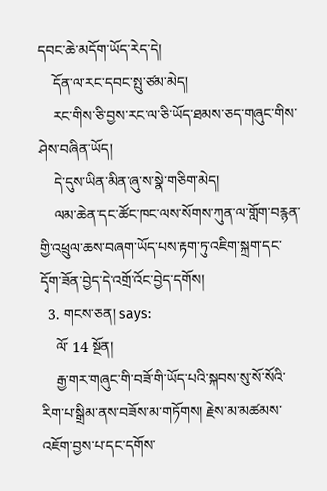དབང་ཆེ་མདོག་ཡོད་རེད་དེ།
    དོན་ལ་རང་དབང་སྤུ་ཙམ་མེད།
    རང་གིས་ཅི་བྱས་རང་ལ་ཅི་ཡོད་ཐམས་ཅད་གཞུང་གིས་ཤེས་བཞིན་ཡོད།
    དེ་དུས་ཡིན་མིན་ཞུ་ས་སྣེ་གཅིག་མེད།
    ལམ་ཆེན་དང་ཚོང་ཁང་ལས་སོགས་ཀུན་ལ་གློག་བརྙན་གྱི་འཕྲུལ་ཆས་བཞག་ཡོད་པས་རྟག་ཏུ་འཇིག་སྐྲག་དང་དྭོག་ཟོན་བྱེད་དེ་འགྲོ་འོང་བྱེད་དགོས།
  3. གངས་ཅན། says:
    ལོ་ 14 སྔོན།
    རྒྱ་གར་གཞུང་གི་བཟོ་གི་ཡོད་པའི་སྐབས་སུ་སོ་སོའི་རིག་པ་སྒྲིམ་ནས་བཟོས་མ་གཏོགས། རྗེས་མ་མཚམས་འཇོག་བྱས་པ་དང་དགོས་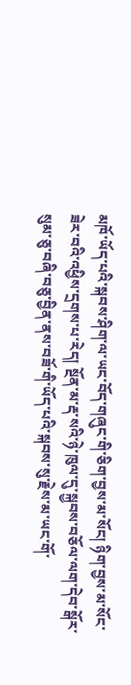མཁོ་ཡོད་པའི་སྐབས་ཤིག་ལ་ཡང་བོད་གཞུང་གི་ཅིག་བྱས་མ་སོང། ཉིག་བྱས་མ་སོང་ཟེར་བའི་འཕྱིས་དྲགས་པ་རེད། སྔོན་མ་རྡ་སའི་ཉེ་ཁུལ་དུ་སྐྱབས་བཅོལ་ལག་དེབ་སྒོར་སུམ་ཅུ་བཞི་བཅུ་བྱིན་ནས་བཟོ་གི་ཡོད་པའི་སྐབས་སུ་རྗེས་མ་ཡང་གོ་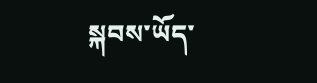སྐབས་ཡོད་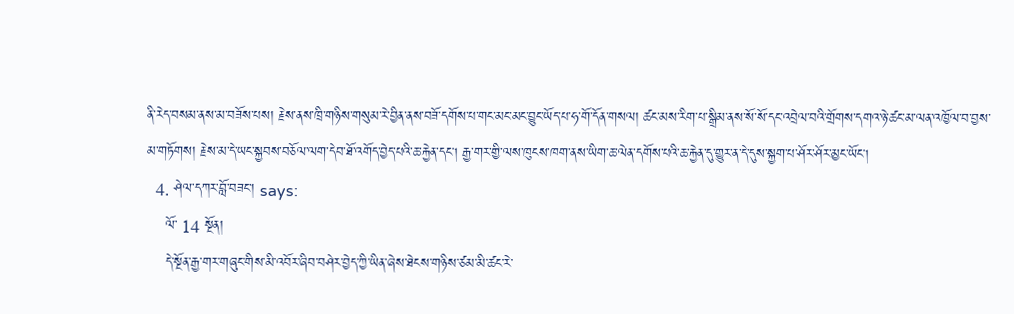ནི་རེད་བསམ་ནས་མ་བཟོས་པས། རྗེས་ནས་ཁྲི་གཉིས་གསུམ་རེ་བྱིན་ནས་བཟོ་དགོས་པ་གང་མང་མང་བྱུང་ཡོད་པ་ཧ་གོ་དོན་གསལ། ཚང་མས་རིག་པ་སྒྲིམ་ནས་སོ་སོ་དང་འབྲེལ་བའི་གྲོགས་དགའ་ཉེ་ཚང་མ་ལན་འཁྱོལ་བ་བྱས་མ་གཏོགས། རྗེས་མ་དེ་ཡང་སྐྱབས་བཅོལ་ལག་དེབ་ཐོ་འགོད་བྱེད་པའི་ཆ་རྐྱེན་དང། རྒྱ་གར་གྱི་ལས་ཁུངས་ཁག་ནས་ཡིག་ཆ་ལེན་དགོས་པའི་ཆ་རྐྱེན་དུ་གྱུར་ན་དེ་དུས་སྐྱག་པ་ཤོར་ཤོར་མྱང་ཡོང།
  4. ཤེལ་དཀར་བློ་བཟང་། says:
    ལོ་ 14 སྔོན།
    དེ་སྔོན་རྒྱ་གར་གཞུང་གིས་མི་འབོར་ཞིབ་བཤེར་བྱེད་ཀྱི་ཡིན་ཞེས་ཐེངས་གཉིས་ཙམ་མི་ཚང་རེ་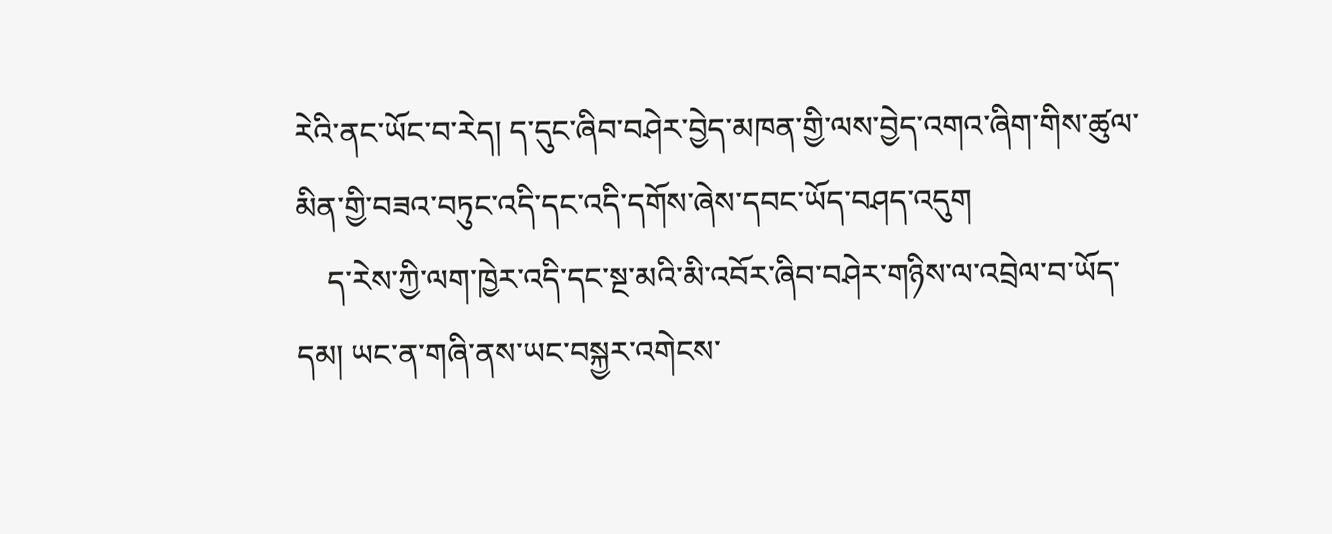རེའི་ནང་ཡོང་བ་རེད། ད་དུང་ཞིབ་བཤེར་བྱེད་མཁན་གྱི་ལས་བྱེད་འགའ་ཞིག་གིས་ཚུལ་མིན་གྱི་བཟའ་བཏུང་འདི་དང་འདི་དགོས་ཞེས་དབང་ཡོད་བཤད་འདུག
    ད་རེས་ཀྱི་ལག་ཁྱེར་འདི་དང་སྔ་མའི་མི་འབོར་ཞིབ་བཤེར་གཉིས་ལ་འབྲེལ་བ་ཡོད་དམ། ཡང་ན་གཞི་ནས་ཡང་བསྐྱར་འགེངས་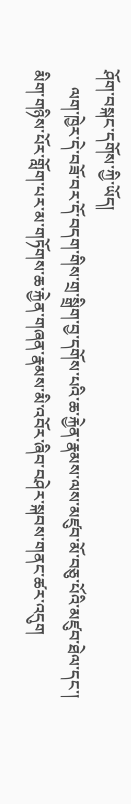ཤོག་བསྐང་དགོས་ཀྱི་ཡོད།
    ལག་ཁྱེར་དེ་བཟོ་བར་དོ་བདག་གིས་གྲ་སྒྲིག་བྱ་དགོས་པའི་ཆ་རྐྱེན་རྣམས་ལས་མཛུབ་མོ་བཅུ་པོའི་མཛུབ་ཐེལ་དང་། མིག་གཉིས་པོར་གློག་པར་མ་གཏོགས་ཆ་རྐྱེན་གཞན་རྣམས་མི་འབོར་ཞིབ་བཤེར་སྐབས་གནང་ཚར་འདུག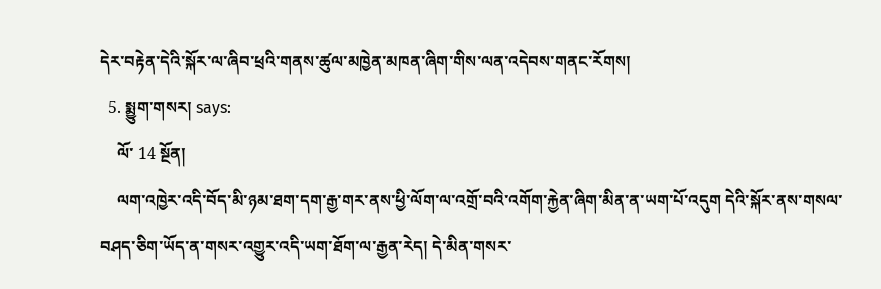དེར་བརྟེན་དེའི་སྐོར་ལ་ཞིབ་ཕྲའི་གནས་ཚུལ་མཁྱེན་མཁན་ཞིག་གིས་ལན་འདེབས་གནང་རོགས།
  5. སྨྱུག་གསར། says:
    ལོ་ 14 སྔོན།
    ལག་འཁྱེར་འདི་བོད་མི་ཉམ་ཐག་དག་རྒྱ་གར་ནས་ཕྱི་ལོག་ལ་འགྲོ་བའི་འགོག་རྐྱེན་ཞིག་མིན་ན་ཡག་པོ་འདུག དེའི་སྐོར་ནས་གསལ་བཤད་ཅིག་ཡོད་ན་གསར་འགྱུར་འདི་ཡག་ཐོག་ལ་རྒྱན་རེད། དེ་མིན་གསར་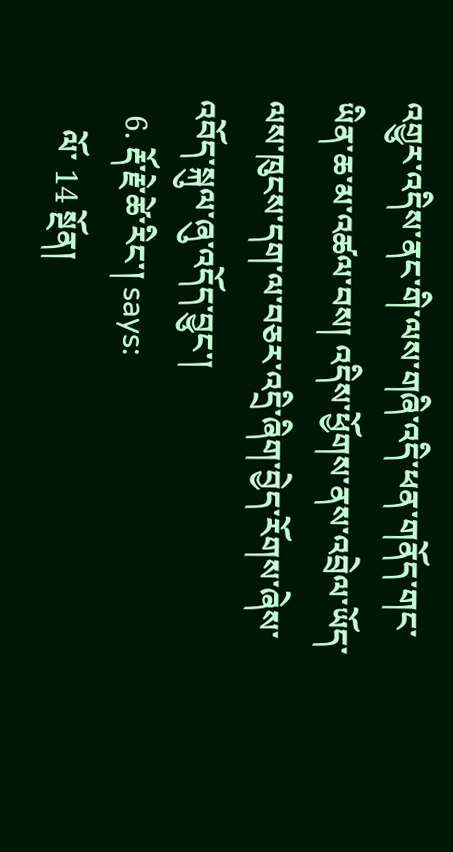འགྱུར་འདིས་ནང་གི་ལས་གཞི་འདི་ཕན་གནོད་གང་ཡིན་ཆ་མ་འཚལ་བས། འདིས་ཕྱོགས་ནས་འབྲེལ་ཡོད་ལས་ཁུངས་དག་ལ་བཅར་འདྲི་ཞིག་བྱེད་རོགས་ཞེས་འབོད་སྐུལ་ཞུ་འདོད་བྱུང་།
  6. རྡོ་རྗེ་ཚེ་རིང་། says:
    ལོ་ 14 སྔོན།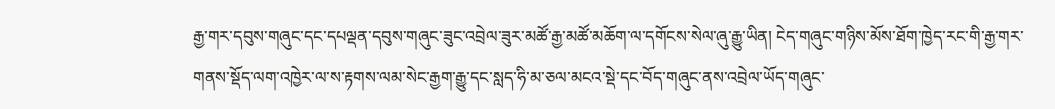རྒྱ་གར་དབུས་གཞུང་དང་དཔལྡན་དབུས་གཞུང་ཟུང་འབྲེལ་ཟུར་མཚོ་རྒྱ་མཚོ་མཆོག་ལ་དགོངས་སེལ་ཞུ་རྒྱུ་ཡིན། ངེད་གཞུང་གཉིས་མོས་ཐོག་ཁྱེད་རང་གི་རྒྱ་གར་གནས་སྡོད་ལག་འཁྱེར་ལ་ས་རྟགས་ལམ་སེང་རྒྱག་རྒྱུ་དང་སླད་ཧི་མ་ཅལ་མངའ་སྡེ་དང་བོད་གཞུང་ནས་འབྲེལ་ཡོད་གཞུང་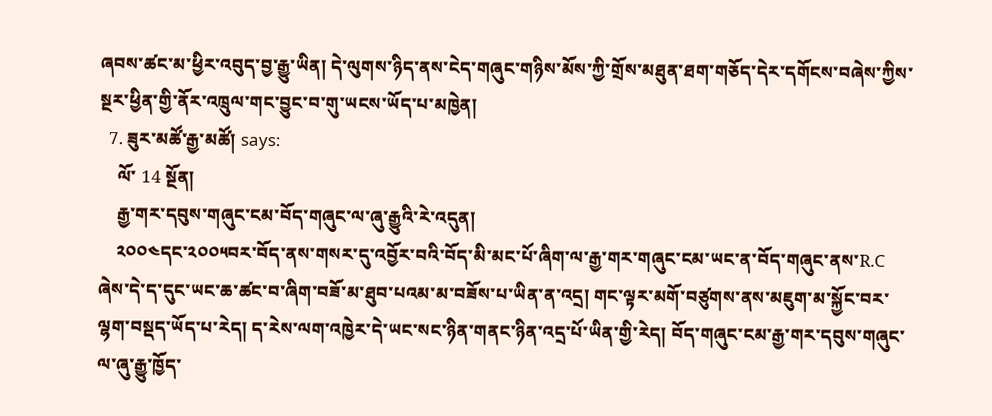ཞབས་ཚང་མ་ཕྱིར་འབུད་བྱ་རྒྱུ་ཡིན། དེ་ལུགས་ཉིད་ནས་ངེད་གཞུང་གཉིས་མོས་ཀྱི་གྲོས་མཐུན་ཐག་གཅོད་དེར་དགོངས་བཞེས་ཀྱིས་སྔར་ཕྱིན་གྱི་ནོར་འཁྲུལ་གང་བྱུང་བ་གུ་ཡངས་ཡོད་པ་མཁྱེན།
  7. ཟུར་མཚོ་རྒྱ་མཚོ། says:
    ལོ་ 14 སྔོན།
    རྒྱ་གར་དབུས་གཞུང་ངམ་བོད་གཞུང་ལ་ཞུ་རྒྱུའི་རེ་འདུན།
    ༢༠༠༤དང་༢༠༠༥བར་བོད་ནས་གསར་དུ་འབྱོར་བའི་བོད་མི་མང་པོ་ཞིག་ལ་རྒྱ་གར་གཞུང་ངམ་ཡང་ན་བོད་གཞུང་ནས་R.C ཞེས་དེ་ད་དུང་ཡང་ཆ་ཚང་བ་ཞིག་བཟོ་མ་ཐུབ་པའམ་མ་བཟོས་པ་ཡིན་ན་འདྲ། གང་ལྟར་མགོ་བཙུགས་ནས་མཇུག་མ་སྐྱོང་བར་ལྷག་བསྡད་ཡོད་པ་རེད། ད་རེས་ལག་འཁྱེར་དེ་ཡང་སང་ཉིན་གནང་ཉིན་འདྲ་པོ་ཡིན་གྱི་རེད། བོད་གཞུང་ངམ་རྒྱ་གར་དབུས་གཞུང་ལ་ཞུ་རྒྱུ་ཁྱོད་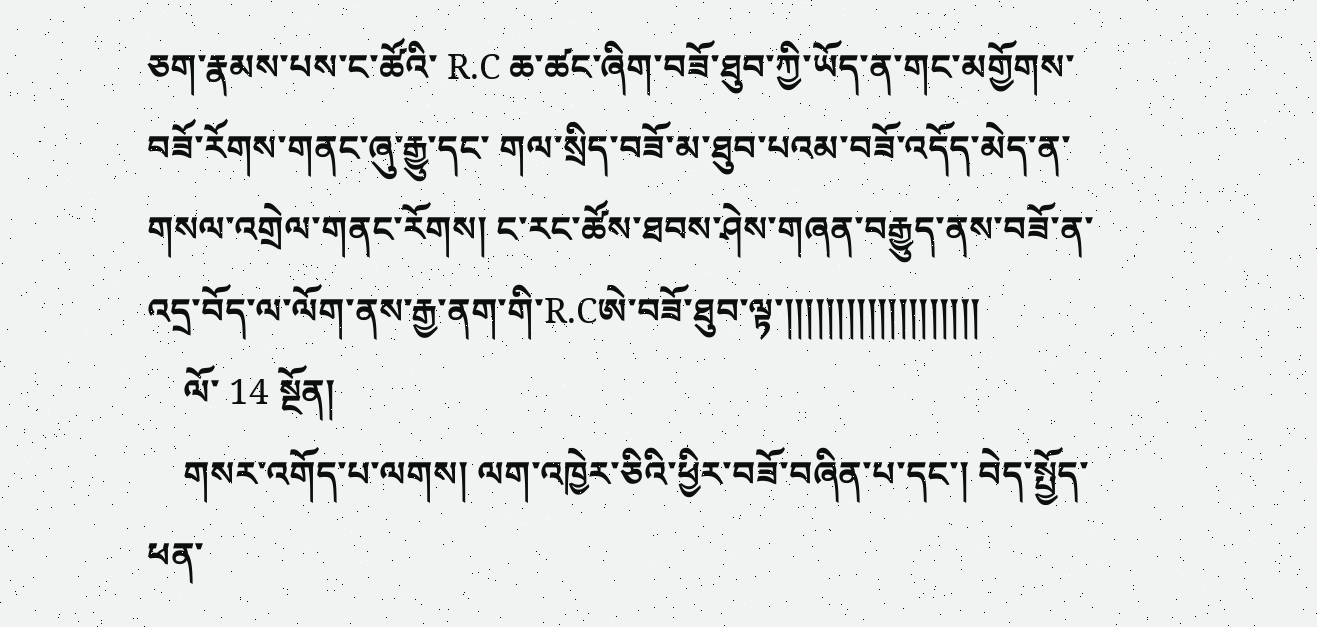ཅག་རྣམས་པས་ང་ཚོའི་ R.C ཆ་ཚང་ཞིག་བཟོ་ཐུབ་ཀྱི་ཡོད་ན་གང་མགྱོགས་བཟོ་རོགས་གནང་ཞུ་རྒྱུ་དང་ གལ་སྲིད་བཟོ་མ་ཐུབ་པའམ་བཟོ་འདོད་མེད་ན་གསལ་འགྲེལ་གནང་རོགས། ང་རང་ཚོས་ཐབས་ཤེས་གཞན་བརྒྱུད་ནས་བཟོ་ན་འདྲ་བོད་ལ་ལོག་ནས་རྒྱ་ནག་གི་R.Cཨེ་བཟོ་ཐུབ་ལྟ་།།།།།།།།།།།།།།།།།།།
    ལོ་ 14 སྔོན།
    གསར་འགོད་པ་ལགས། ལག་འཁྱེར་ཅིའི་ཕྱིར་བཟོ་བཞིན་པ་དང་། བེད་སྤྱོད་ཕན་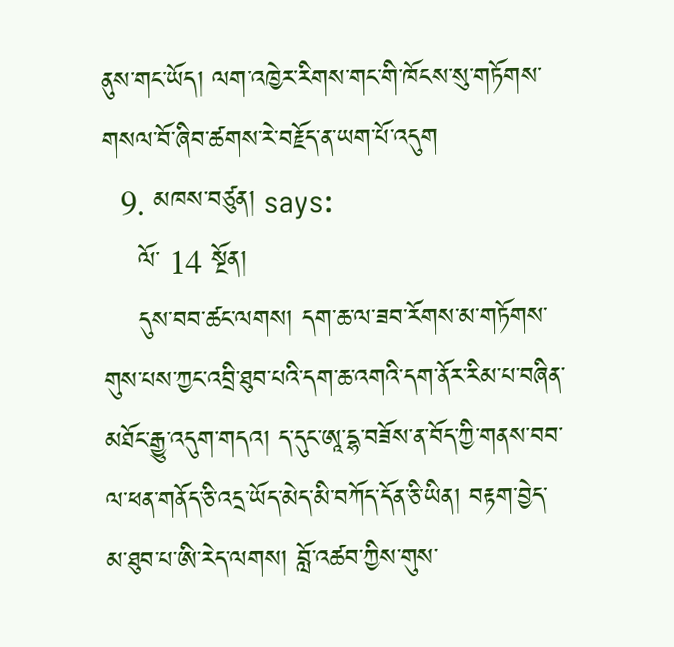ནུས་གང་ཡོད། ལག་འཁྱེར་རིགས་གང་གི་ཁོངས་སུ་གཏོགས་གསལ་བོ་ཞིབ་ཚགས་རེ་བརྗོད་ན་ཡག་པོ་འདུག
  9. མཁས་བཙུན། says:
    ལོ་ 14 སྔོན།
    དུས་བབ་ཚང་ལགས། དག་ཆ་ལ་ཟབ་རོགས་མ་གཏོགས་གུས་པས་ཀྱང་འབྲི་ཐུབ་པའི་དག་ཆ་འགའི་དག་ནོར་རིམ་པ་བཞིན་མཐོང་རྒྱུ་འདུག་གདའ། ད་དུང་ཨཱ་དྷ་བཟོས་ན་བོད་ཀྱི་གནས་བབ་ལ་ཕན་གནོད་ཅི་འདྲ་ཡོད་མེད་མི་བཀོད་དོན་ཅི་ཡིན། བརྟག་བྱེད་མ་ཐུབ་པ་ཨི་རེད་ལགས། བློ་འཚབ་ཀྱིས་གུས་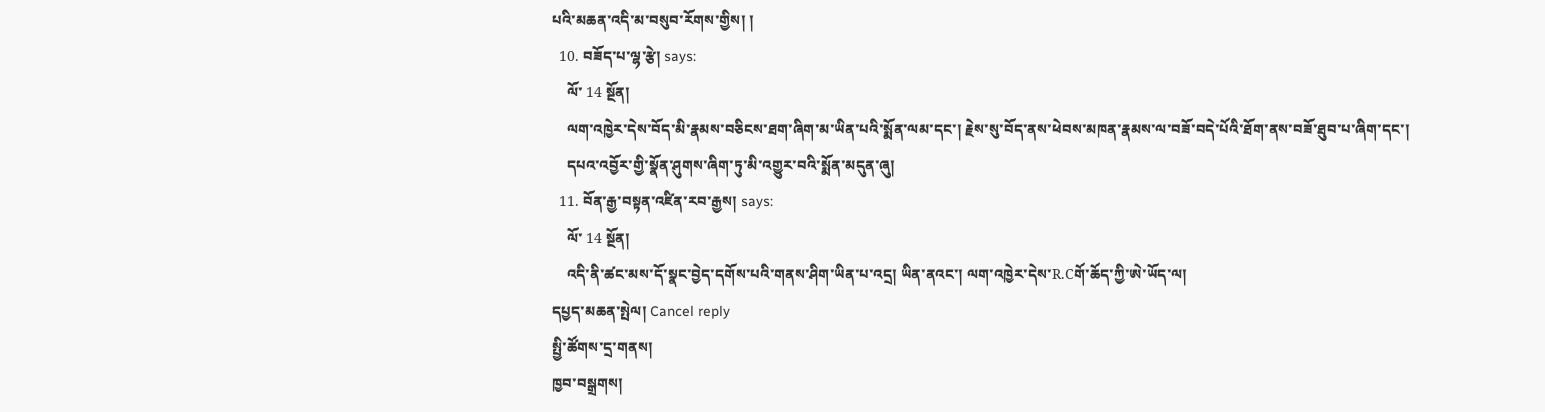པའི་མཆན་འདི་མ་བསུབ་རོགས་གྱིས། །
  10. བཟོད་པ་ལྷ་རྩེ། says:
    ལོ་ 14 སྔོན།
    ལག་འཁྱེར་དེས་བོད་མི་རྣམས་བཅིངས་ཐག་ཞིག་མ་ཡིན་པའི་སྨོན་ལམ་དང་། རྗེས་སུ་བོད་ནས་ཕེབས་མཁན་རྣམས་ལ་བཟོ་བདེ་པོའི་ཐོག་ནས་བཟོ་ཐུབ་པ་ཞིག་དང་།
    དཔའ་འབྱོར་གྱི་སྣོན་ཤུགས་ཞིག་ཏུ་མི་འགྱུར་བའི་སྨོན་མདུན་ཞུ།
  11. བོན་རྒྱ་བསྟན་འཛིན་རབ་རྒྱས། says:
    ལོ་ 14 སྔོན།
    འདི་ནི་ཚང་མས་དོ་སྣང་བྱེད་དགོས་པའི་གནས་ཤིག་ཡིན་པ་འདྲ། ཡིན་ནའང་། ལག་འཁྱེར་དེས་R.Cགོ་ཆོད་ཀྱི་ཨེ་ཡོད་ལ།
དཔྱད་མཆན་སྤེལ། Cancel reply
སྤྱི་ཚོགས་དྲ་གནས།
ཁྱབ་བསྒྲགས།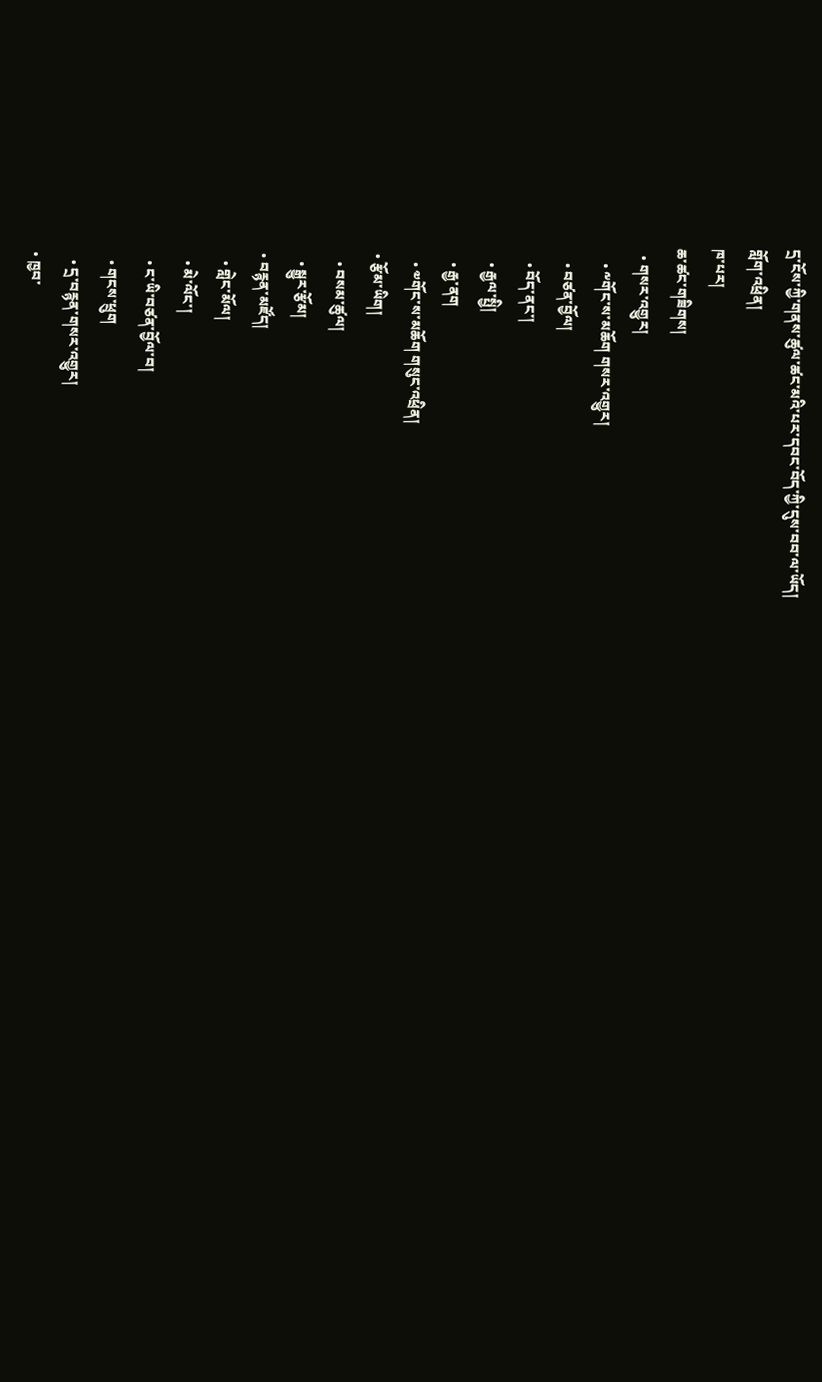དྲ་ངོས་ཀྱི་གནས་ཚུལ་ཚང་མའི་པར་དབང་བོད་ཀྱི་དུས་བབ་ལ་ཡོད།
གློག་འཕྲིན།
ཁ་པར།
ཆ་ཚང་གཟིགས།
  • གསར་འགྱུར།
    • ༸གོང་ས་མཆོག གསར་འགྱུར།
    • བཙན་བྱོལ།
    • བོད་ནང་།
    • རྒྱལ་སྤྱི།
    • རྒྱ་ནག
    • ༧གོང་ས་མཆོག གསུང་འཕྲིན།
  • རྩོམ་ཡིག།
    • བསམ་ཚུལ།
    • སྒྱུར་རྩོམ།
  • བརྙན་མཛོད།
    • གླེང་མོལ།
    • མེ་ལོང་།
    • ང་ཡི་བཙན་བྱོལ་བ།
    • གངས་ཕྲུག
    • དྲ་བརྙན་གསར་འགྱུར།
  • ཁྱབ་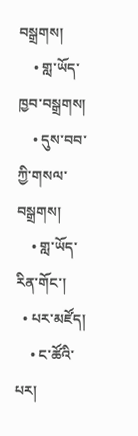བསྒྲགས།
    • གླ་ཡོད་ཁྱབ་བསྒྲགས།
    • དུས་བབ་ཀྱི་གསལ་བསྒྲགས།
    • གླ་ཡོད་རིན་གོང་།
  • པར་མཛོད།
    • ང་ཚོའི་པར།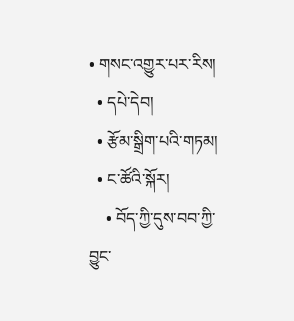• གསང་འགྱུར་པར་རིས།
  • དཔེ་དེབ།
  • རྩོམ་སྒྲིག་པའི་གཏམ།
  • ང་ཚོའི་སྐོར།
    • བོད་ཀྱི་དུས་བབ་ཀྱི་བྱུང་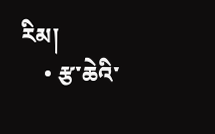རིམ།
    • རྩ་ཆེའི་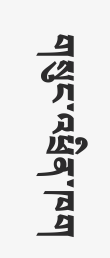གསུང་འཕྲིན་ཁག